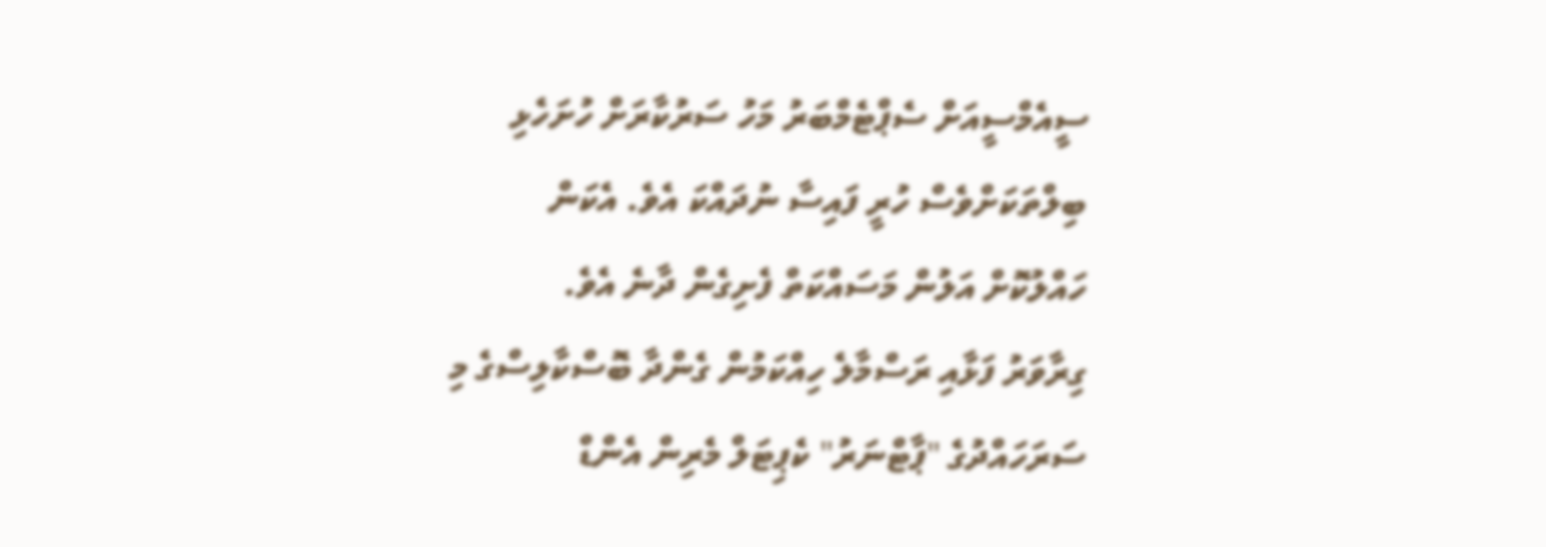ސީއެމްސީއަށް ސެޕްޓެމްބަރު މަހު ސަރުކާރަށް ހުށަހެޅި ބިލްތަކަށްވެސް ހުރީ ފައިސާ ނުދައްކަ އެވެ. އެކަން ހައްލުކޮށް އަލުން މަސައްކަތް ފެށިގެން ދާނެ އެވެ.
ގިރާވަރު ފަޅާއި ރަސްމާލެ ހިއްކަމުން ގެންދާ ބޮސްކާލިސްގެ މި ސަރަހައްދުގެ "ޕާޓްނަރު" ކެޕިޓަލް މެރިން އެންޑް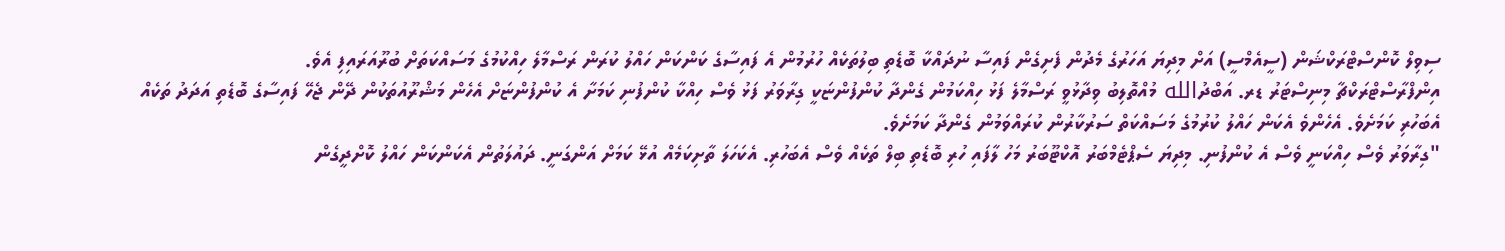ސިވިލް ކޮންސްޓްރަކްޝަން (ސީއެމްސީ) އަށް މިދިޔަ އަހަރުގެ މެދުން ފެށިގެން ފައިސާ ނުދައްކާ ބޮޑެތި ބިލުތަކެއް ހުރުމުން އެ ފައިސާގެ ކަންކަން ހައްލު ކުރަން ރަސްމާލެ ހިއްކުމުގެ މަސައްކަތަށް ބުރޫއަރައިފި އެވެ.
އިންފްރާސްޓްރަކްޗާ މިނިސްޓަރު ޑރ. އަބްދުالله މުއްތޮލިބު ވިދާޅުވީ ރަސްމާލެ ފަޅު ހިއްކަމުން ގެންދާ ކުންފުންޏަކީ ގިރާވަރު ފަޅު ވެސް ހިއްކާ ކުންފުނި ކަމަށާ އެ ކުންފުންޏަށް އެހެން މަޝްރޫއުތަކުން ދޭން ޖެހޭ ފައިސާގެ ބޮޑެތި އަދަދު ތަކެއް އެބަހުރި ކަމަށެވެ. އެހެންވެ އެކަން ހައްލު ކުރުމުގެ މަސައްކަތް ސަރުކާރުން ކުރައްވަމުން ގެންދާ ކަމަށެވެ.
"ގިރާވަރު ވެސް ހިއްކަނީ ވެސް އެ ކުންފުނި. މިދިޔަ ސެޕްޓެމްބަރު އޮކްޓޫބަރު މަހު ލާފައި ހުރި ބޮޑެތި ބިލް ތަކެއް ވެސް އެބަހުރި. އެކަހަލަ ތާށިކަމެއް އުޅޭ ކަމަށް އަންގަނީ. ދައުލަތުން އެކަންކަން ހައްލު ކޮށްދީގެން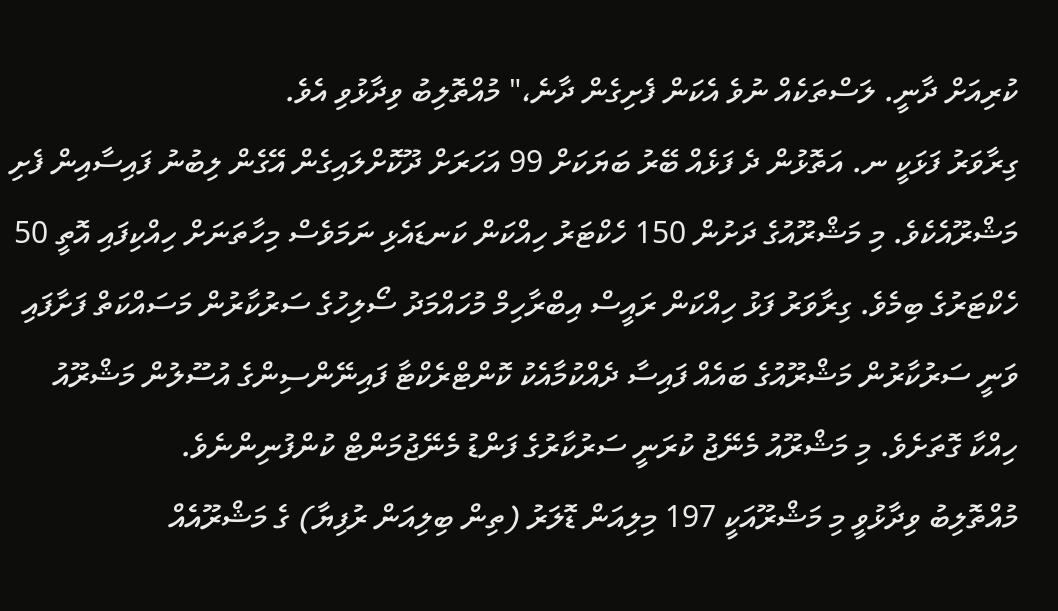ކުރިއަށް ދާނީ. ލަސްތަކެއް ނުވެ އެކަން ފެށިގެން ދާނެ،" މުއްތޮލިބު ވިދާޅުވި އެވެ.
ގިރާވަރު ފަޅަކީ ނ. އަތޮޅުން ދެ ފަޅެއް ބޭރު ބަޔަކަށް 99 އަހަރަށް ދޫކޮށްލައިގެން އޭގެން ލިބުނު ފައިސާއިން ފެށި މަޝްރޫއެކެވެ. މި މަޝްރޫއުގެ ދަށުން 150 ހެކްޓަރު ހިއްކަން ކަނޑައެޅި ނަމަވެސް މިހާތަނަށް ހިއްކިފައި އޮތީ 50 ހެކްޓަރުގެ ބިމެވެ. ގިރާވަރު ފަޅު ހިއްކަން ރައީސް އިބްރާހިމް މުހައްމަދު ސޯލިހުގެ ސަރުކާރުން މަސައްކަތް ފަށާފައި ވަނީ ސަރުކާރުން މަޝްރޫއުގެ ބައެއް ފައިސާ ދެއްކުމާއެކު ކޮންޓްރެކްޓާ ފައިނޭންސިންގެ އުސޫލުން މަޝްރޫއު ހިއްކާ ގޮތަށެވެ. މި މަޝްރޫއު މެނޭޖު ކުރަނީ ސަރުކާރުގެ ފަންޑު މެނޭޖުމަންޓް ކުންފުނިންނެވެ.
މުއްތޮލިބު ވިދާޅުވީ މި މަޝްރޫއަކީ 197 މިލިއަން ޑޮލަރު (ތިން ބިލިއަން ރުފިޔާ) ގެ މަޝްރޫއެއް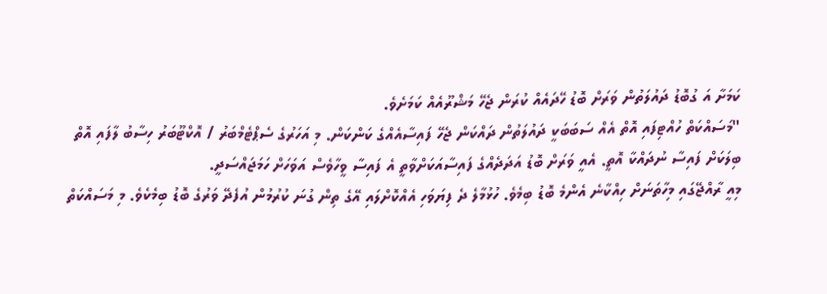ކަމަށާ އަ ގުބޮޑު ދައުލަތުން ވަރަށް ބޮޑު ހޭދައެއް ކުރަން ޖެހޭ މަޝްރޫއެއް ކަމަށެވެ.
"މަސައްކަތް ހުއްޓިފައި އޮތް އެއް ސަބަބަކީ ދައުލަތުން ދައްކަން ޖެހޭ ފައިސާއެއްގެ ކަންކަން. މި އަހަރުގެ ސެޕްޓެމްބަރު / އޮކްޓޫބަރު ހިސާބު ލާފައި އޮތް ބިލަކަށް ފައިސާ ނުދައްކާ އޮތީ. އެއީ ވަރަށް ބޮޑު އަދަދެއްގެ ފައިސާއަކަށްވާތީ އެ ފައިސާ ވީހާވެސް އަވަހަށް ހަމަޖައްސަދީ.
މިއީ ރާއްޖޭގައި މިހާތަނަށް ހިއްކާނެ އެންމެ ބޮޑު ބިމެވެ. ހުޅުމާލެ ދެ ފިޔަވަހި އެއްކޮށްލައި އޭގެ ތިން ގުނަ ކުރުމުން އުފެދޭ ވަރުގެ ބޮޑު ބިމެކެވެ. މި މަސައްކަތް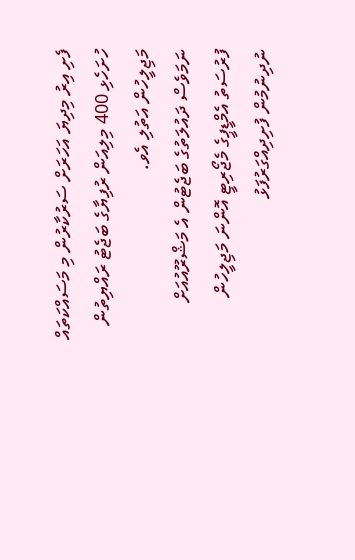ފެށި އިރު މިދިޔަ އަހަރަށް ސަރުކާރުން މި މަސައްކަތައް ހުށަހެޅި 400 މިލިއަން ރުފިޔާގެ ބަޖެޓު ރައްޔިތުން މަޖިލީހުން އަތުލި އެވ.
ނަމަވެސް ދައުލަތުގެ ބަޖެޓުން އެ މަޝްރޫއުއަށް ފުރުސަތު އެމްޑީޕީގެ މެޖޯރިޓީ އޮންނަ މަޖިލީހުން ނުދިނުމުން ފުށިދިއްގަރުފަޅު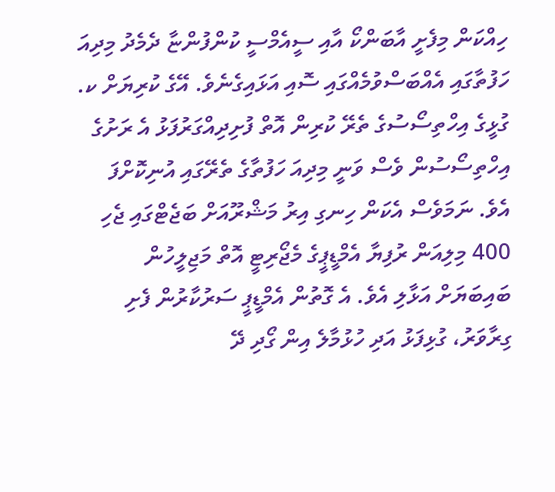ހިއްކަން މިފެށީ އާބަންކޯ އާއި ސީއެމްސީ ކުންފުންޏާ ދެމެދު މިދިއަ ހަފުތާގައި އެއްބަސްވުމެއްގައި ސޮއި އަޅައިގެނެވެ. އޭގެ ކުރިޔަށް ކ. ގުޅީގެ އިހްތިސޯސުގެ ތެރޭ ކުރިން އޮތް ފުށިދިއްގަރުފަޅު އެ ރަށުގެ އިހްތިސޯސުން ވެސް ވަނީ މިދިއަ ހަފުތާގެ ތެރޭގައި އުނިކޮށްފަ އެވެ. ނަމަވެސް އެކަން ހިނގި އިރު މަޝްރޫއަށް ބަޖެޓްގައި ޖެހި 400 މިލިއަން ރުފިޔާ އެމްޑީޕީގެ މެޖޯރިޓީ އޮތް މަޖިލީހުން ބައިބަޔަށް އަޅާލި އެވެ. އެ ގޮތުން އެމްޑީޕީ ސަރުކާރުން ފެށި ގިރާވަރު، ގުޅިފަޅު އަދި ހުޅުމާލެ އިން ގޯދި ދޭ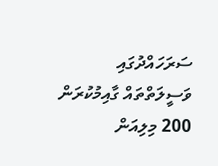ސަރަހައްދުގައި ވަސީލަތްތައް ގާއިމުކުރަން 200 މިލިއަން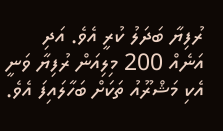ރުފިޔާ ބަދަލު ކުރީ އެވެ. އަދި އަނެއް 200 މިލިއަން ރުފިޔާ ވަނީ އެކި މަޝްރޫއު ތަކަށް ބަހާލައިފަ އެވެ.